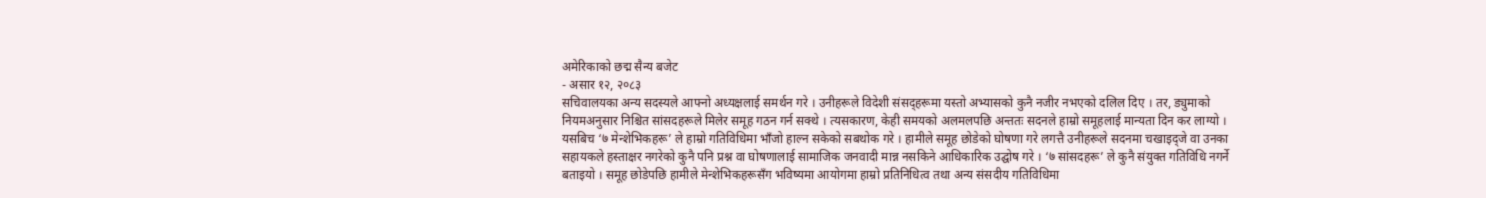अमेरिकाको छद्म सैन्य बजेट
- असार १२, २०८३
सचिवालयका अन्य सदस्यले आफ्नो अध्यक्षलाई समर्थन गरे । उनीहरूले विदेशी संसद्हरूमा यस्तो अभ्यासको कुनै नजीर नभएको दलिल दिए । तर, ड्युमाको नियमअनुसार निश्चित सांसदहरूले मिलेर समूह गठन गर्न सक्थे । त्यसकारण, केही समयको अलमलपछि अन्ततः सदनले हाम्रो समूहलाई मान्यता दिन कर लाग्यो ।
यसबिच ‘७ मेन्शेभिकहरू’ ले हाम्रो गतिविधिमा भाँजो हाल्न सकेको सबथोक गरे । हामीले समूह छोडेको घोषणा गरे लगत्तै उनीहरूले सदनमा चखाइद्जे वा उनका सहायकले हस्ताक्षर नगरेको कुनै पनि प्रश्न वा घोषणालाई सामाजिक जनवादी मान्न नसकिने आधिकारिक उद्घोष गरे । ‘७ सांसदहरू’ ले कुनै संयुक्त गतिविधि नगर्ने बताइयो । समूह छोडेपछि हामीले मेन्शेभिकहरूसँग भविष्यमा आयोगमा हाम्रो प्रतिनिधित्व तथा अन्य संसदीय गतिविधिमा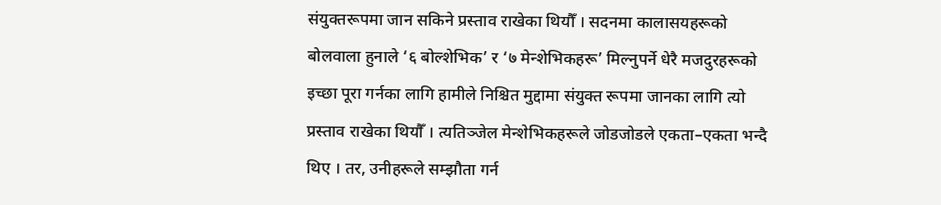संयुक्तरूपमा जान सकिने प्रस्ताव राखेका थियौँ । सदनमा कालासयहरूको बोलवाला हुनाले ‘६ बोल्शेभिक’ र ‘७ मेन्शेभिकहरू’ मिल्नुपर्ने धेरै मजदुरहरूको इच्छा पूरा गर्नका लागि हामीले निश्चित मुद्दामा संयुक्त रूपमा जानका लागि त्यो प्रस्ताव राखेका थियौँ । त्यतिञ्जेल मेन्शेभिकहरूले जोडजोडले एकता–एकता भन्दै थिए । तर, उनीहरूले सम्झौता गर्न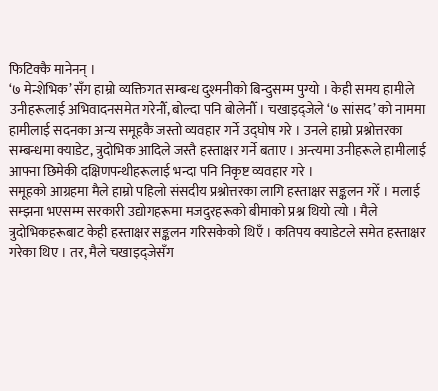फिटिक्कै मानेनन् ।
‘७ मेन्शेभिक’ सँग हाम्रो व्यक्तिगत सम्बन्ध दुश्मनीको बिन्दुसम्म पुग्यो । केही समय हामीले उनीहरूलाई अभिवादनसमेत गरेनौँ, बोल्दा पनि बोलेनौँ । चखाइद्जेले ‘७ सांसद’ को नाममा हामीलाई सदनका अन्य समूहकै जस्तो व्यवहार गर्ने उद्घोष गरे । उनले हाम्रो प्रश्नोत्तरका सम्बन्धमा क्याडेट, त्रुदोभिक आदिले जस्तै हस्ताक्षर गर्ने बताए । अन्त्यमा उनीहरूले हामीलाई आफ्ना छिमेकी दक्षिणपन्थीहरूलाई भन्दा पनि निकृष्ट व्यवहार गरे ।
समूहको आग्रहमा मैले हाम्रो पहिलो संसदीय प्रश्नोत्तरका लागि हस्ताक्षर सङ्कलन गरेँ । मलाई सम्झना भएसम्म सरकारी उद्योगहरूमा मजदुरहरूको बीमाको प्रश्न थियो त्यो । मैले त्रुदोभिकहरूबाट केही हस्ताक्षर सङ्कलन गरिसकेको थिएँ । कतिपय क्याडेटले समेत हस्ताक्षर गरेका थिए । तर, मैले चखाइद्जेसँग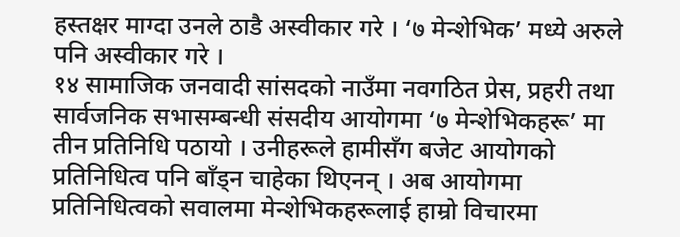हस्तक्षर माग्दा उनले ठाडै अस्वीकार गरे । ‘७ मेन्शेभिक’ मध्ये अरुले पनि अस्वीकार गरे ।
१४ सामाजिक जनवादी सांसदको नाउँमा नवगठित प्रेस, प्रहरी तथा सार्वजनिक सभासम्बन्धी संसदीय आयोगमा ‘७ मेन्शेभिकहरू’ मा तीन प्रतिनिधि पठायो । उनीहरूले हामीसँग बजेट आयोगको प्रतिनिधित्व पनि बाँड्न चाहेका थिएनन् । अब आयोगमा प्रतिनिधित्वको सवालमा मेन्शेभिकहरूलाई हाम्रो विचारमा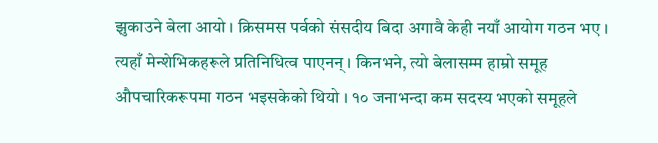झुकाउने बेला आयो । क्रिसमस पर्वको संसदीय बिदा अगावै केही नयाँ आयोग गठन भए । त्यहाँ मेन्शेभिकहरूले प्रतिनिधित्व पाएनन् । किनभने, त्यो बेलासम्म हाम्रो समूह औपचारिकरूपमा गठन भइसकेको थियो । १० जनाभन्दा कम सदस्य भएको समूहले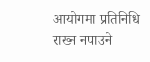आयोगमा प्रतिनिधि राख्न नपाउने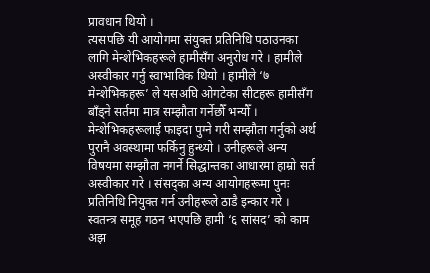प्रावधान थियो ।
त्यसपछि यी आयोगमा संयुक्त प्रतिनिधि पठाउनका लागि मेन्शेभिकहरूले हामीसँग अनुरोध गरे । हामीले अस्वीकार गर्नु स्वाभाविक थियो । हामीले ‘७ मेन्शेभिकहरू’ ले यसअघि ओगटेका सीटहरू हामीसँग बाँड्ने सर्तमा मात्र सम्झौता गर्नेछौँ भन्यौँ । मेन्शेभिकहरूलाई फाइदा पुग्ने गरी सम्झौता गर्नुको अर्थ पुरानै अवस्थामा फर्किनु हुन्थ्यो । उनीहरूले अन्य विषयमा सम्झौता नगर्ने सिद्धान्तका आधारमा हाम्रो सर्त अस्वीकार गरे । संसद्का अन्य आयोगहरूमा पुनः प्रतिनिधि नियुक्त गर्न उनीहरूले ठाडै इन्कार गरे ।
स्वतन्त्र समूह गठन भएपछि हामी ‘६ सांसद’ को काम अझ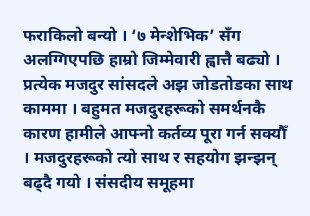फराकिलो बन्यो । ‘७ मेन्शेभिक’ सँग अलग्गिएपछि हाम्रो जिम्मेवारी ह्वात्तै बढ्यो । प्रत्येक मजदुर सांसदले अझ जोडतोडका साथ काममा । बहुमत मजदुरहरूको समर्थनकै कारण हामीले आफ्नो कर्तव्य पूरा गर्न सक्यौँ । मजदुरहरूको त्यो साथ र सहयोग झन्झन् बढ्दै गयो । संसदीय समूहमा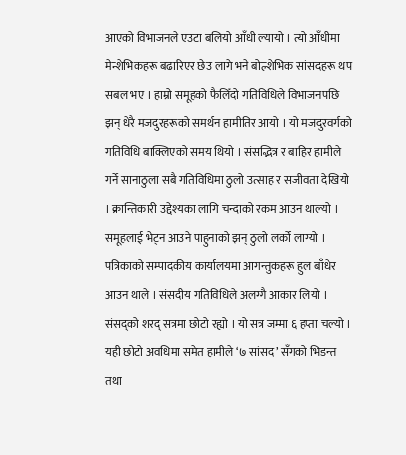आएको विभाजनले एउटा बलियो आँधी ल्यायो । त्यो आँधीमा मेन्शेभिकहरू बढारिएर छेउ लागे भने बोल्शेभिक सांसदहरू थप सबल भए । हाम्रो समूहको फैलिँदो गतिविधिले विभाजनपछि झन् धेरै मजदुरहरूको समर्थन हामीतिर आयो । यो मजदुरवर्गको गतिविधि बाक्लिएको समय थियो । संसद्भित्र र बाहिर हामीले गर्ने सानाठुला सबै गतिविधिमा ठुलो उत्साह र सजीवता देखियो । क्रान्तिकारी उद्देश्यका लागि चन्दाको रकम आउन थाल्यो । समूहलाई भेट्न आउने पाहुनाको झन् ठुलो लर्को लाग्यो । पत्रिकाको सम्पादकीय कार्यालयमा आगन्तुकहरू हुल बाँधेर आउन थाले । संसदीय गतिविधिले अलग्गै आकार लियो ।
संसद्को शरद् सत्रमा छोटो रह्यो । यो सत्र जम्मा ६ हप्ता चल्यो । यही छोटो अवधिमा समेत हामीले ‘७ सांसद’ सँगको भिडन्त तथा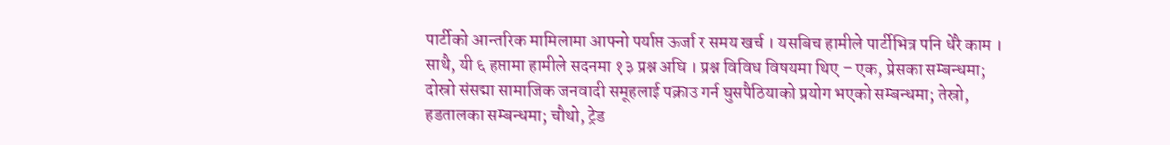पार्टीको आन्तरिक मामिलामा आफ्नो पर्याप्त ऊर्जा र समय खर्च । यसबिच हामीले पार्टीभित्र पनि धेरै काम । साथै, यी ६ हप्तामा हामीले सदनमा १३ प्रश्न अघि । प्रश्न विविध विषयमा थिए – एक, प्रेसका सम्बन्धमा; दोस्रो संसद्मा सामाजिक जनवादी समूहलाई पक्राउ गर्न घुसपैठियाको प्रयोग भएको सम्बन्धमा; तेस्रो, हडतालका सम्बन्धमा; चौथो, ट्रेड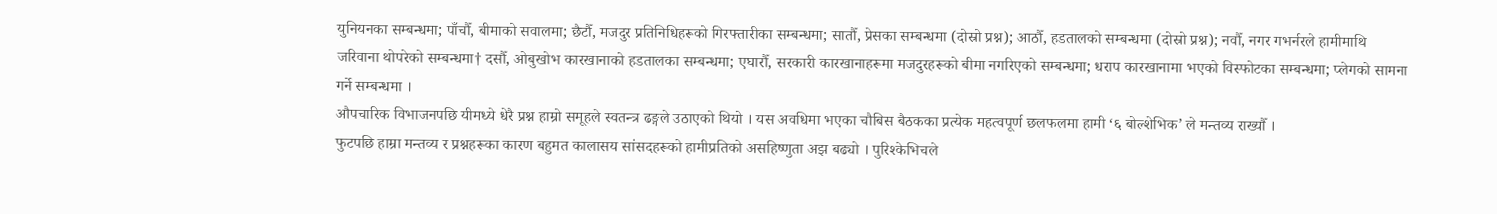युनियनका सम्बन्धमा; पाँचौँ, बीमाको सवालमा; छैटौँ, मजदुर प्रतिनिधिहरूको गिरफ्तारीका सम्बन्धमा; सातौँ, प्रेसका सम्बन्धमा (दोस्रो प्रश्न); आठौँ, हडतालको सम्बन्धमा (दोस्रो प्रश्न); नवौँ, नगर गभर्नरले हामीमाथि जरिवाना थोपरेको सम्बन्धमा† दसौँ, ओबुखोभ कारखानाको हडतालका सम्बन्धमा; एघारौँ, सरकारी कारखानाहरूमा मजदुरहरूको बीमा नगरिएको सम्बन्धमा; धराप कारखानामा भएको विस्फोटका सम्बन्धमा; प्लेगको सामना गर्ने सम्बन्धमा ।
औपचारिक विभाजनपछि यीमध्ये धेरै प्रश्न हाम्रो समूहले स्वतन्त्र ढङ्गले उठाएको थियो । यस अवधिमा भएका चौबिस बैठकका प्रत्येक महत्वपूर्ण छलफलमा हामी ‘६ बोल्शेभिक’ ले मन्तव्य राख्यौँ ।
फुटपछि हाम्रा मन्तव्य र प्रश्नहरूका कारण बहुमत कालासय सांसदहरूको हामीप्रतिको असहिष्णुता अझ बढ्यो । पुरिश्केभिचले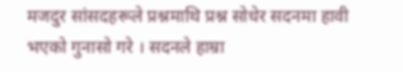मजदुर सांसदहरूले प्रश्नमाथि प्रश्न सोधेर सदनमा हावी भएको गुनासो गरे । सदनले हाम्रा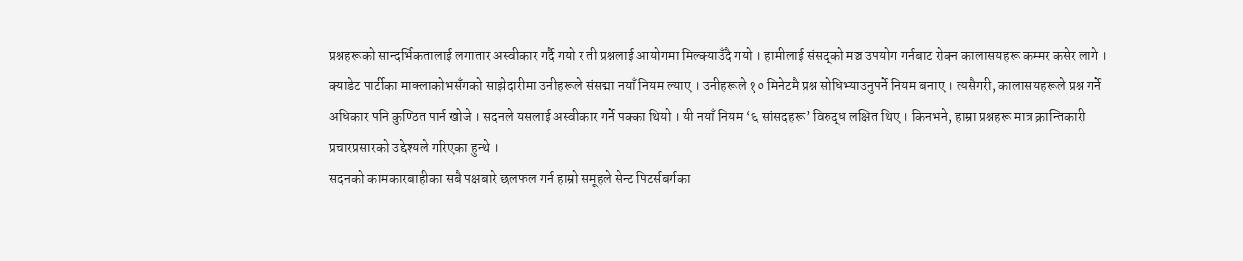प्रश्नहरूको सान्दर्भिकतालाई लगातार अस्वीकार गर्दै गयो र ती प्रश्नलाई आयोगमा मिल्क्याउँदै गयो । हामीलाई संसद्को मञ्च उपयोग गर्नबाट रोक्न कालासयहरू कम्मर कसेर लागे । क्याडेट पार्टीका माक्लाकोभसँगको साझेदारीमा उनीहरूले संसद्मा नयाँ नियम ल्याए । उनीहरूले १० मिनेटमै प्रश्न सोधिभ्याउनुपर्ने नियम बनाए । त्यसैगरी, कालासयहरूले प्रश्न गर्ने अधिकार पनि कुण्ठित पार्न खोजे । सदनले यसलाई अस्वीकार गर्ने पक्का थियो । यी नयाँ नियम ‘६ सांसदहरू’ विरुद्ध लक्षित थिए । किनभने, हाम्रा प्रश्नहरू मात्र क्रान्तिकारी प्रचारप्रसारको उद्देश्यले गरिएका हुन्थे ।
सदनको कामकारबाहीका सबै पक्षबारे छलफल गर्न हाम्रो समूहले सेन्ट पिटर्सबर्गका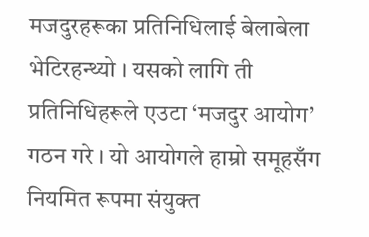मजदुरहरूका प्रतिनिधिलाई बेलाबेला भेटिरहन्थ्यो । यसको लागि ती प्रतिनिधिहरूले एउटा ‘मजदुर आयोग’ गठन गरे । यो आयोगले हाम्रो समूहसँग नियमित रूपमा संयुक्त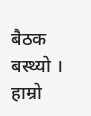बैठक बस्थ्यो । हाम्रो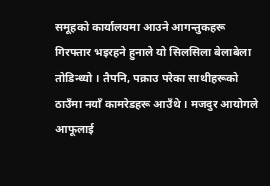समूहको कार्यालयमा आउने आगन्तुकहरू गिरफ्तार भइरहने हुनाले यो सिलसिला बेलाबेला तोडिन्थ्यो । तैपनि, पक्राउ परेका साथीहरूको ठाउँमा नयाँ कामरेडहरू आउँथे । मजदुर आयोगले आफूलाई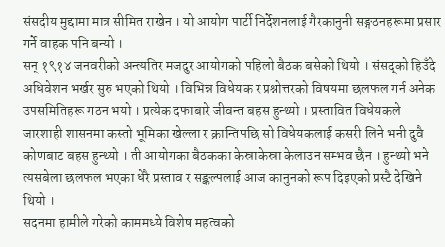संसदीय मुद्दामा मात्र सीमित राखेन । यो आयोग पार्टी निर्देशनलाई गैरकानुनी सङ्गठनहरूमा प्रसार गर्ने वाहक पनि बन्यो ।
सन् १९१४ जनवरीको अन्त्यतिर मजदुर आयोगको पहिलो बैठक बसेको थियो । संसद्को हिउँदे अधिवेशन भर्खर सुरु भएको थियो । विभिन्न विधेयक र प्रश्नोत्तरको विषयमा छलफल गर्न अनेक उपसमितिहरू गठन भयो । प्रत्येक दफाबारे जीवन्त बहस हुन्थ्यो । प्रस्तावित विधेयकले जारशाही शासनमा कस्तो भूमिका खेल्ला र क्रान्तिपछि सो विधेयकलाई कसरी लिने भनी दुवै कोणबाट बहस हुन्थ्यो । ती आयोगका बैठकका केस्राकेस्रा केलाउन सम्भव छैन । हुन्थ्यो भने त्यसबेला छलफल भएका धेरै प्रस्ताव र सङ्कल्पलाई आज कानुनको रूप दिइएको प्रस्टै देखिने थियो ।
सदनमा हामीले गरेको काममध्ये विशेष महत्वको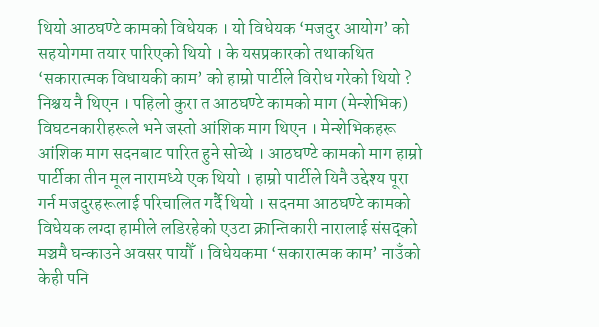थियो आठघण्टे कामको विधेयक । यो विधेयक ‘मजदुर आयोग’ को सहयोगमा तयार पारिएको थियो । के यसप्रकारको तथाकथित ‘सकारात्मक विधायकी काम’ को हाम्रो पार्टीले विरोध गरेको थियो ? निश्चय नै थिएन । पहिलो कुरा त आठघण्टे कामको माग (मेन्शेभिक) विघटनकारीहरूले भने जस्तो आंशिक माग थिएन । मेन्शेभिकहरू आंशिक माग सदनबाट पारित हुने सोच्थे । आठघण्टे कामको माग हाम्रो पार्टीका तीन मूल नारामध्ये एक थियो । हाम्रो पार्टीले यिनै उद्देश्य पूरा गर्न मजदुरहरूलाई परिचालित गर्दै थियो । सदनमा आठघण्टे कामको विधेयक लग्दा हामीले लडिरहेको एउटा क्रान्तिकारी नारालाई संसद्को मञ्चमै घन्काउने अवसर पायौँ । विधेयकमा ‘सकारात्मक काम’ नाउँको केही पनि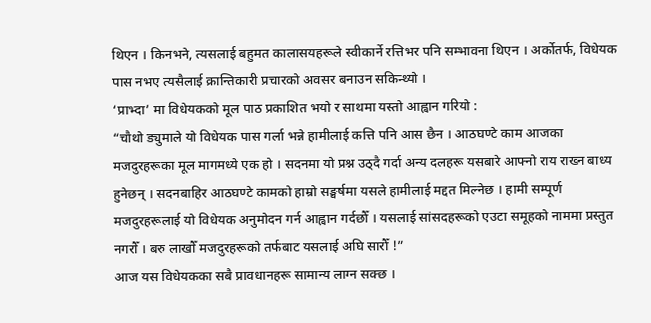थिएन । किनभने, त्यसलाई बहुमत कालासयहरूले स्वीकार्ने रत्तिभर पनि सम्भावना थिएन । अर्कोतर्फ, विधेयक पास नभए त्यसैलाई क्रान्तिकारी प्रचारको अवसर बनाउन सकिन्थ्यो ।
‘प्राभ्दा’ मा विधेयकको मूल पाठ प्रकाशित भयो र साथमा यस्तो आह्वान गरियो :
“चौथो ड्युमाले यो विधेयक पास गर्ला भन्ने हामीलाई कत्ति पनि आस छैन । आठघण्टे काम आजका मजदुरहरूका मूल मागमध्ये एक हो । सदनमा यो प्रश्न उठ्दै गर्दा अन्य दलहरू यसबारे आफ्नो राय राख्न बाध्य हुनेछन् । सदनबाहिर आठघण्टे कामको हाम्रो सङ्घर्षमा यसले हामीलाई मद्दत मिल्नेछ । हामी सम्पूर्ण मजदुरहरूलाई यो विधेयक अनुमोदन गर्न आह्वान गर्दछौँ । यसलाई सांसदहरूको एउटा समूहको नाममा प्रस्तुत नगरौँ । बरु लाखौँ मजदुरहरूको तर्फबाट यसलाई अघि सारौँ !”
आज यस विधेयकका सबै प्रावधानहरू सामान्य लाग्न सक्छ ।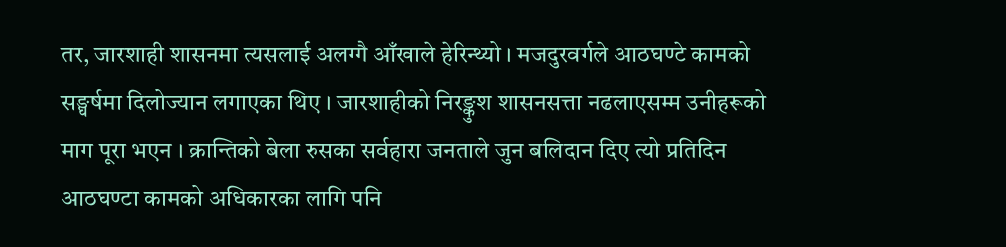तर, जारशाही शासनमा त्यसलाई अलग्गै आँखाले हेरिन्थ्यो । मजदुरवर्गले आठघण्टे कामको सङ्घर्षमा दिलोज्यान लगाएका थिए । जारशाहीको निरङ्कुश शासनसत्ता नढलाएसम्म उनीहरूको माग पूरा भएन । क्रान्तिको बेला रुसका सर्वहारा जनताले जुन बलिदान दिए त्यो प्रतिदिन आठघण्टा कामको अधिकारका लागि पनि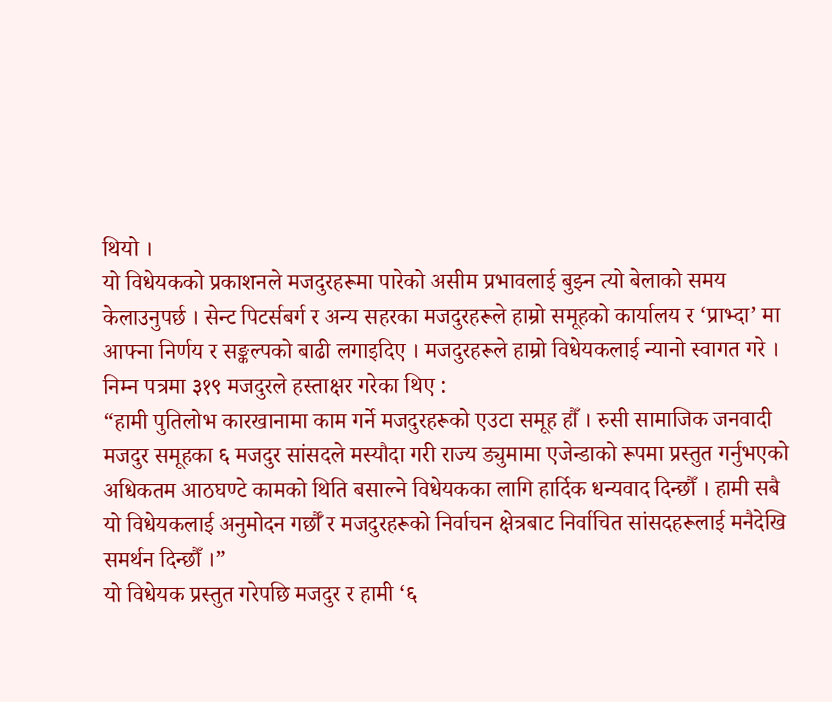थियो ।
यो विधेयकको प्रकाशनले मजदुरहरूमा पारेको असीम प्रभावलाई बुझ्न त्यो बेलाको समय केलाउनुपर्छ । सेन्ट पिटर्सबर्ग र अन्य सहरका मजदुरहरूले हाम्रो समूहको कार्यालय र ‘प्राभ्दा’ मा आफ्ना निर्णय र सङ्कल्पको बाढी लगाइदिए । मजदुरहरूले हाम्रो विधेयकलाई न्यानो स्वागत गरे । निम्न पत्रमा ३१९ मजदुरले हस्ताक्षर गरेका थिए :
“हामी पुतिलोभ कारखानामा काम गर्ने मजदुरहरूको एउटा समूह हौँ । रुसी सामाजिक जनवादी मजदुर समूहका ६ मजदुर सांसदले मस्यौदा गरी राज्य ड्युमामा एजेन्डाको रूपमा प्रस्तुत गर्नुभएको अधिकतम आठघण्टे कामको थिति बसाल्ने विधेयकका लागि हार्दिक धन्यवाद दिन्छौँ । हामी सबै यो विधेयकलाई अनुमोदन गर्छौँ र मजदुरहरूको निर्वाचन क्षेत्रबाट निर्वाचित सांसदहरूलाई मनैदेखि समर्थन दिन्छौँ ।”
यो विधेयक प्रस्तुत गरेपछि मजदुर र हामी ‘६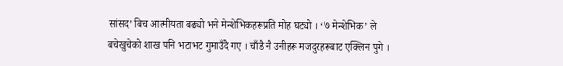सांसद’ बिच आत्मीयता बढ्यो भने मेन्शेभिकहरूप्रति मोह घट्यो । ‘७ मेन्शेभिक’ ले बचेखुचेको शाख पनि भटाभट गुमाउँदै गए । चाँडै नै उनीहरू मजदुरहरूबाट एक्लिन पुगे ।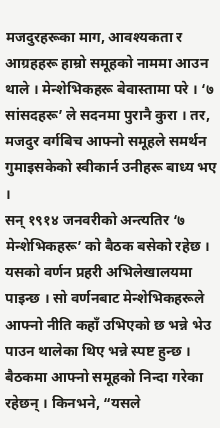मजदुरहरूका माग, आवश्यकता र आग्रहहरू हाम्रो समूहको नाममा आउन थाले । मेन्शेभिकहरू बेवास्तामा परे । ‘७ सांसदहरू’ ले सदनमा पुरानै कुरा । तर, मजदुर वर्गबिच आफ्नो समूहले समर्थन गुमाइसकेको स्वीकार्न उनीहरू बाध्य भए ।
सन् १९१४ जनवरीको अन्त्यतिर ‘७ मेन्शेभिकहरू’ को बैठक बसेको रहेछ । यसको वर्णन प्रहरी अभिलेखालयमा पाइन्छ । सो वर्णनबाट मेन्शेभिकहरूले आफ्नो नीति कहाँ उभिएको छ भन्ने भेउ पाउन थालेका थिए भन्ने स्पष्ट हुन्छ । बैठकमा आफ्नो समूहको निन्दा गरेका रहेछन् । किनभने, “यसले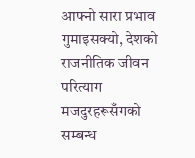आफ्नो सारा प्रभाव गुमाइसक्यो, देशको राजनीतिक जीवन परित्याग मजदुरहरूसँगको सम्बन्ध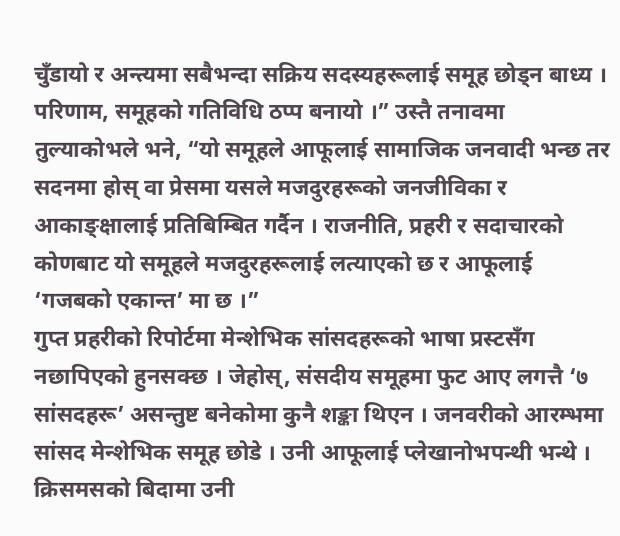चुँडायो र अन्त्यमा सबैभन्दा सक्रिय सदस्यहरूलाई समूह छोड्न बाध्य । परिणाम, समूहको गतिविधि ठप्प बनायो ।” उस्तै तनावमा तुल्याकोभले भने, “यो समूहले आफूलाई सामाजिक जनवादी भन्छ तर सदनमा होस् वा प्रेसमा यसले मजदुरहरूको जनजीविका र आकाङ्क्षालाई प्रतिबिम्बित गर्दैन । राजनीति, प्रहरी र सदाचारको कोणबाट यो समूहले मजदुरहरूलाई लत्याएको छ र आफूलाई ‘गजबको एकान्त’ मा छ ।”
गुप्त प्रहरीको रिपोर्टमा मेन्शेभिक सांसदहरूको भाषा प्रस्टसँग नछापिएको हुनसक्छ । जेहोस्, संसदीय समूहमा फुट आए लगत्तै ‘७ सांसदहरू’ असन्तुष्ट बनेकोमा कुनै शङ्का थिएन । जनवरीको आरम्भमा सांसद मेन्शेभिक समूह छोडे । उनी आफूलाई प्लेखानोभपन्थी भन्थे । क्रिसमसको बिदामा उनी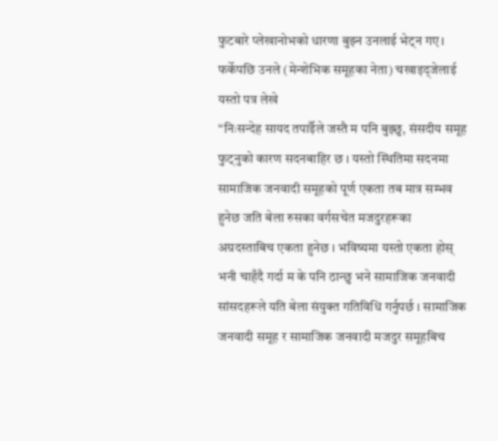फुटबारे प्लेखानोभको धारणा बुझ्न उनलाई भेट्न गए । फर्केपछि उनले (मेन्शेभिक समूहका नेता) चखाइद्जेलाई यस्तो पत्र लेखे
“निःसन्देह सायद तपाईँले जस्तै म पनि बुझ्छु, संसदीय समूह फुट्नुको कारण सदनबाहिर छ । यस्तो स्थितिमा सदनमा सामाजिक जनवादी समूहको पूर्ण एकता तब मात्र सम्भव हुनेछ जति बेला रुसका वर्गसचेत मजदुरहरूका अग्रदस्ताबिच एकता हुनेछ । भविष्यमा यस्तो एकता होस् भनी चाहँदै गर्दा म के पनि ठान्छु भने सामाजिक जनवादी सांसदहरूले यति बेला संयुक्त गतिविधि गर्नुपर्छ । सामाजिक जनवादी समूह र सामाजिक जनवादी मजदुर समूहबिच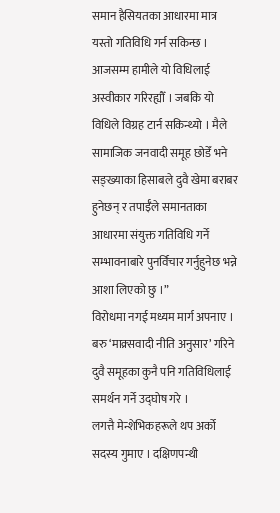समान हैसियतका आधारमा मात्र यस्तो गतिविधि गर्न सकिन्छ । आजसम्म हामीले यो विधिलाई अस्वीकार गरिरह्यौँ । जबकि यो विधिले विग्रह टार्न सकिन्थ्यो । मैले सामाजिक जनवादी समूह छोडेँ भने सङ्ख्याका हिसाबले दुवै खेमा बराबर हुनेछन् र तपाईँले समानताका आधारमा संयुक्त गतिविधि गर्ने सम्भावनाबारे पुनर्विचार गर्नुहुनेछ भन्ने आशा लिएको छु ।”
विरोधमा नगई मध्यम मार्ग अपनाए । बरु ‘माक्र्सवादी नीति अनुसार’ गरिने दुवै समूहका कुनै पनि गतिविधिलाई समर्थन गर्ने उद्घोष गरे ।
लगत्तै मेन्शेभिकहरूले थप अर्को सदस्य गुमाए । दक्षिणपन्थी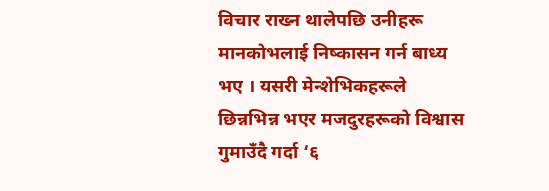विचार राख्न थालेपछि उनीहरू मानकोभलाई निष्कासन गर्न बाध्य भए । यसरी मेन्शेभिकहरूले छिन्नभिन्न भएर मजदुरहरूको विश्वास गुमाउँदै गर्दा ‘६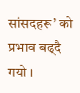सांसदहरू’ को प्रभाव बढ्दै गयो ।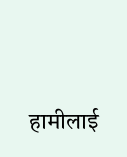हामीलाई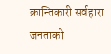क्रान्तिकारी सर्वहारा जनताको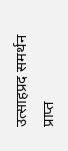उत्साहप्रद समर्थन प्राप्त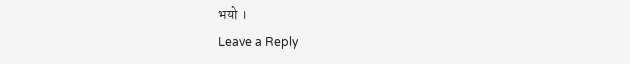भयो ।
Leave a Reply